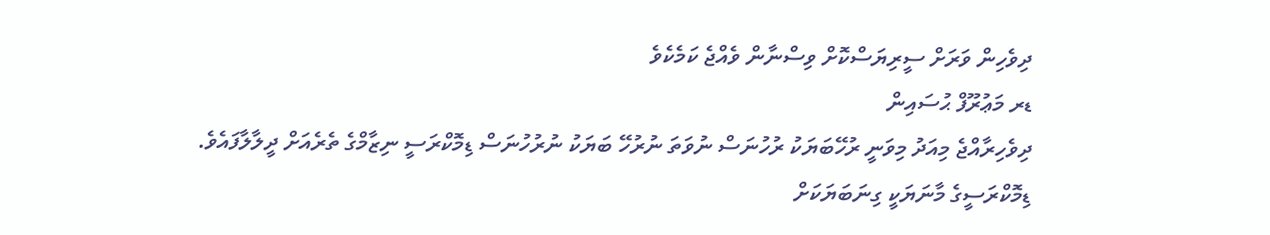ދިވެހިން ވަރަށް ސީރިޔަސްކޮށް ވިސްނާން ވެއްޖެ ކަމެކެވެ
ޑރ މަޢުރޫފް ޙުސައިން
ދިވެހިރާއްޖެ މިއަދު މިވަނީ ރުހޭބަޔަކު ރުހުނަސް ނުވަތަ ނުރުހޭ ބަޔަކު ނުރުހުނަސް ޑިމޮކްރަސީ ނިޒާމްގެ ތެރެއަށް ދީލާލާފައެވެ. ޑިމޮކްރަސީގެ މާނަޔަކީ ގިނަބަޔަކަށް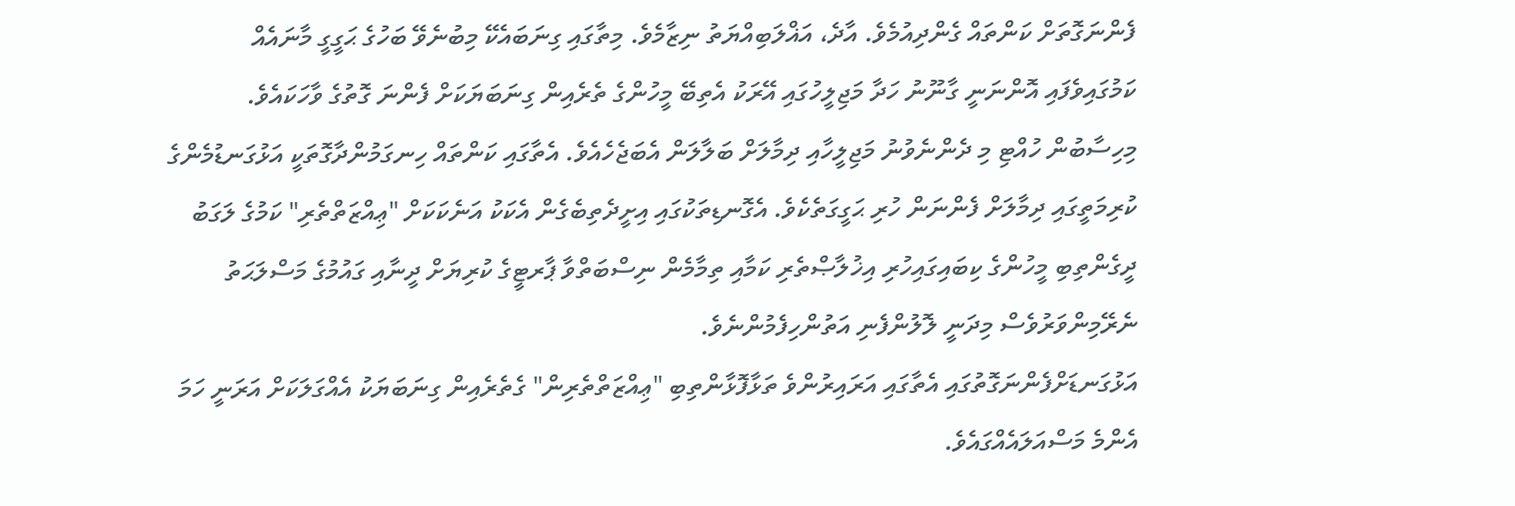ފެންނަގޮތަށް ކަންތައް ގެންދިއުމެވެ. އާދެ، އަޣްލަބިއްޔަތު ނިޒާމެވެ. މިތާގައި ގިނަބައެކޭ މިބުނެވޭ ބަހުގެ ޙަގީގީ މާނައެއް ކަމުގައިވެފައި އޮންނަނީ ގާނޫނު ހަދާ މަޖިލީހުގައި އޭރަކު އެތިބޭ މީހުންގެ ތެރެއިން ގިނަބަޔަކަށް ފެންނަ ގޮތުގެ ވާހަކައެވެ. މިހިސާބުން ހުއްޓި މި ދެންނެވުނު މަޖިލީހާއި ދިމާލަށް ބަލާލަން އެބަޖެހެއެވެ. އެތާގައި ކަންތައް ހިނގަމުންދާގޮތަކީ އަޅުގަނޑުމެންގެ ކުރިމަތީގައި ދިމާލަށް ފެންނަން ހުރި ޙަގީގަތެކެވެ. އެގޮނޑިތަކުގައި އިށީދެތިބެގެން އެކަކު އަނެކަކަށް "ޢިއްޒަތްތެރި" ކަމުގެ ލަގަބު ދީގެންތިބި މީހުންގެ ކިބައިގައިހުރި އިޚުލާޞްތެރި ކަމާއި ތިމާމެން ނިސްބަތްވާ ޕާރޓީގެ ކުރިޔަށް ދީނާއި ގައުމުގެ މަސްލަޙަތު ނެރޭމިންވަރުވެސް މިދަނީ ލޮލުންފެނި އަތުންހިފެމުންނެވެ.
އަޅުގަނޑަށްފެންނަގޮތުގައި އެތާގައި އަރައިރުންވެ ތަޅާފޮޅާންތިބި "ޢިއްޒަތްތެރިން" ގެތެރެއިން ގިނަބަޔަކު އެއްގަލަކަށް އަރަނީ ހަމަ އެންމެ މަސްއަލައެއްގައެވެ.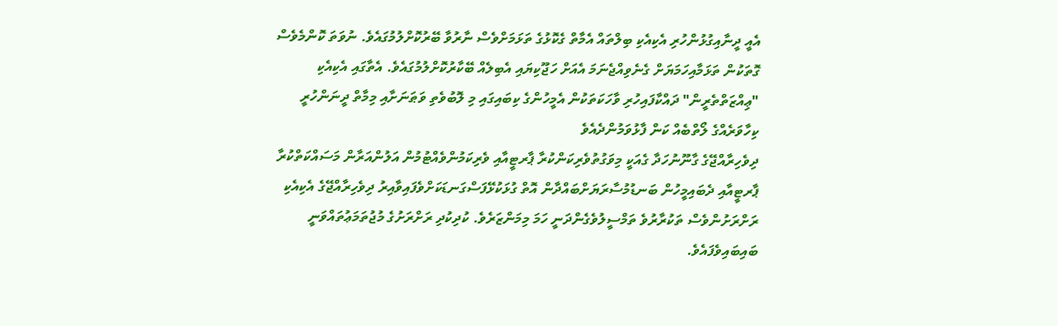އެއީ ދީނާއިގުޅުންހުރި އެކިއެކި ބިލްތައް އެމާތް ގެކޮޅުގެ ތަޅަމަށްވެސް ނާރުވާ ބޭރުކޮށްލުމުގައެވެ. ނުވަތަ ކޮންމެވެސް ގޮތަކުން ތަޅަމާއިހަމަޔަށް ގެނެވިއްޖެނަމަ އެއަށް ހަޖޫކިޔައި އެބިލެއް ބޭކާރުކޮށްލުމުގައެވެ. އެތާގައި އެކިއެކި "ޢިއްޒަތްތެރީން" ދައްކާފައިހުރި ވާހަކަތަކުން އެމީހުންގެ ކިބައިގައި މި ލޮބުވެތި ވަޠަނަށާއި މިމާތް ދީނަންހުރީ ކިހާވަރެއްގެ ލޯތްބެއް ކަން ފާޅުވަމުންދެއެވެ
ދިވެހިރާއްޖޭގެ ގާނޫނުހަދާ ގެއަކީ މިވަގުތުވެރިކަންކުރާ ޕާރޓީއާއި ވެރިކަމުންވެއްޓުމުން އަލުންއަރާން މަސައްކަތްކުރާ ޕާރޓީއާއި ދެބައިމީހުން ބަނޑުމުސާރަޔަށްބައްދާން އޮތް ގުޅަކުޅޭފަސްގަނޑަކަށްވެފައިވާއިރު ދިވެހިރާއްޖޭގެ އެކިއެކި ރަށްރަށުންވެސް ތަކުރާރުވެ ތަމްސީލުވެގެންދަނީ ހަމަ މިމަންޒަރެވެ. ކުދިކުދި ރަށްރަށުގެ މުޖުތަމަޢުތައްވަނީ ބައިބައިވެފައެވެ.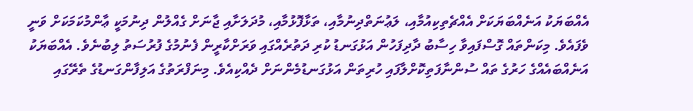އެއްބަޔަކު އަނެއްބަޔަކަށް އެއްޗެތިކިއުމާއި، ލަޢުނަތްދިނުމާއި، ތަޅާފޮޅުމާއި، މުދަލަށާއި ޖާނަށް ގެއްލުން ދިނުމަކީ ޢާންމުކަމަކަށް ވަނީ ވެފައެވެ. މިކަންތައް ގޮސްފައިވާ ހިސާބު ދާދިފަހުން އަޅުގަނޑު ކުރި ދަތުރެއްގައި ވަރަށްކާރީން ފެނުމުގެ ފުރުސަތު ލިބުނެވެ. އެއްބަޔަކު އަނެއްބައެއްގެ ހަރުގެ ތައް ސުންނާފަތިކޮށްލާފައި ހުރިތަން އަޅުގަނޑުމެންނަށް ދެއްކިއެވެ. މިނަފްރަތުގެ އަލިފާންގަނޑުގެ ތެރޭގައި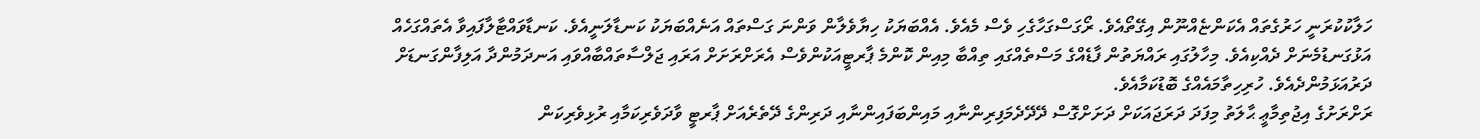ހަލާކުކުރަނީ ހަރުގެތައް އެކަންޏެއްނޫން އިގޭތޯއެވެ. ރޯގަސްގަހާގެހި ވެސް މެއެވެ. އެއްބަޔަކު ހިޔާވެލާން ވަންނަ ގަސްތައް އަނެއްބަޔަކު ކަނޑާލަނީއެވެ. ކަނޑާވައްޓާލާފައިވާ އެތައްގަހެއް އަޅުގަނޑުމެނަށް ދެއްކިއެވެ. މިހާލުގައި ރައްޔަތުން ފާޑެއްގެ މަސްތެއްގައި ތިއްބާ މިއިން ކޮންމެ ޕާރޓީއަކުންވެސް އެރަށްރަށަށް އަރައި ޖަލްސާތައްބާއްވައި އަނދަމުންދާ އަލިފާންގަނޑަށް ދަރުއަޅަމުންދެއެވެ. ހުރިހިތާމައެއްގެ ބޮޑުކަމާއެވެ.
ރަށްރަށުގެ އިޖުތިމާޢީ ޙާލަތު މިފަދަ ދަރަޖައަކަށް ދަށަށްގޮސް ދޭދޭދެމަފިރިންނާއި މައިންބަފައިންނާއި ދަރިންގެ ދޭތެރެއަށް ޕާރޓީ ވާދަވެރިކަމާއި ރުޅިވެރިކަން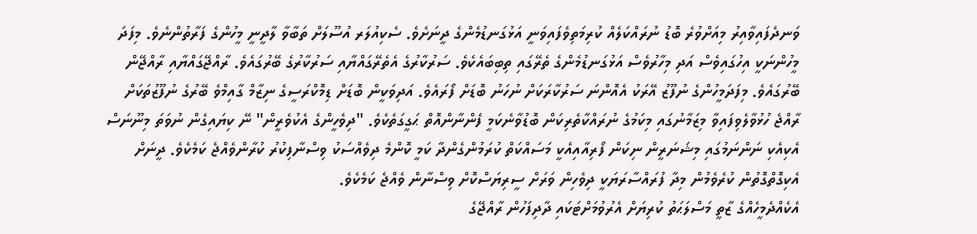ވަނދެފައިވާއިރު މިއަށްވުރެ ބޮޑު ނުރައްކަލެއް ކުރިމަތިވެފައިވަނީ އަޅުގަނޑުމެންގެ ދީނަށެވެ. ސެކިއުލަރ އުސޫލަށް ތަބާވާ ލާދީނީ މީހުންގެ ފަރާތުންނެވެ. މިފަދަ މީހުންނަކީ އިހުގައިވެސް އަދި މިހާރުވެސް އަޅުގަނޑުމެންގެ ތެރޭގައި ތިބިބައެކެވެ. ސަރުކާރުގެ އެތެރޭގައްޔާއި ސަރުކާރުގެ ބޭރުގައެވެ. ރާއްޖޭގައްޔާއި ރާއްޖޭން ބޭރުގައެވެ. މިފަދަމީހުންގެ ނުފޫޒު އޭރަކު އެއޮންނަ ސަރުކާރަކަށް ނުހަނު ބޮޑަށް ފޯރައެވެ. އަދިވަކީން ބޮޑަށް ޑިމޮކްރަސީގެ ނިޒާމް ގާއިމްވެ ބޭރުގެ ނުފޫޒުތަކަށް ރާއްޖެ ހުޅުވާލެވިފައިވާ މިޒަމާނުގައި މިކަމުގެ ނުރައްކާތެރިކަން ބޮޑުވާނެކަމީ ފެންނާންއޮތް ޙަގީގަތެކެވެ. "ދިވެހީންގެ އެކުވެރީން" ނޭ ކިޔައިގެން ނުވަތަ މިނޫނަސް އެކިއެކި ނަންނަމުގައި މިޝަނަރީން ނިކަން ފޯރިއާއިއެކީ މަސައްކަތް ކުރަމުންގެންދާ ކަމީ ކޮންމެ ދިވެއްސަކު ވިސްނާފިކުރު ކުރާންވެއްޖެ ކަމެކެވެ. ދީނަށް އެކިގޮތްގޮތުން ކުރެވެމުން މިދާ ފުރައްސާރަޔަކީ ދިވެހިން ވަރަށް ސީރިޔަސްކޮށް ވިސްނާން ވެއްޖެ ކަމެކެވެ.
އެކެއްދެމީހެއްގެ ޒާތީ މަސްލަޙަތު ކުރިޔަށް އެރުވުމަށްޓަކައި ދާދިފަހުން ރާއްޖޭގެ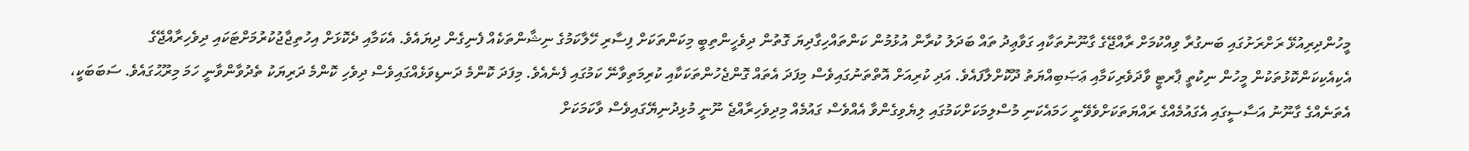މީހުންދިރިއުޅޭ ރަށްރަށުގައި ބަނގުރާ ވިއްކުމަށް ރާއްޖޭގެ ގާނޫނުތަކާއި ގަވާޢިދު ތައް ބަދަލު ކުރާން އުޅުމުން ކަންތައްހިގާދިޔަ ގޮތުން ދިވެހީންތިބީ މިކަންތަކަށް ފިސާރި ހޭލާކަމުގެ ނިޝާންތަކެއް ފެނިގެން ދިޔައެވެ. އެކަމާއި ދެކޮޅަށް އިހުތިޖާޖުކުރުމަށްޓަކައި ދިވެހިރާއްޖޭގެ އެކިއެކިކަންކޮޅުތަކުން މީހުން ނިކުތީ ޕާރޓީ ވާދަވެރިކަމާއި ޢަޞަބިއްޔަތު ދޫކޮށްލާފައެވެ. އަދި ކުރިއަށް އޮތްތަނުގައިވެސް މިފަދަ އެތައް ގޮންޖެހުންތަކަކާއި ކުރިމަތިވާނޭ ކަމުގައި ފެނެއެވެ. މިފަދަ ކޮންމެ ދަނޑިވަޅެއްގައިވެސް ދިވެހި ކޮންމެ ދަރިޔަކު ތެދުވާންވާނީ ހަމަ މިރޫޙުގައެވެ. ސަބަބަކީ، އެތަނެއްގެ ގާނޫނު އަސާސީގައި އެގައުމެއްގެ ރައްޔަތަކަށްވެވޭނީ ހަމައެކަނި މުސްލިމަކަށްކަމުގައި ލިޔެވިގެންވާ އެއްވެސް ގައުމެއް މިދިވެހިރާއްޖެ ނޫނީ މުޅިދުނިޔޭގައިވެސް ވާކަމަކަށް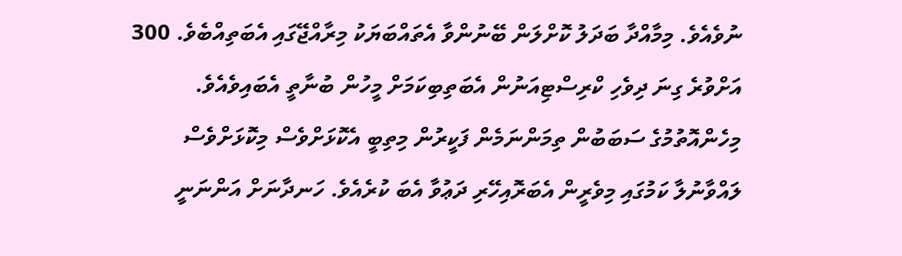ނުވެއެވެ. މިމާއްދާ ބަދަލު ކޮށްލަން ބޭނުންވާ އެތައްބަޔަކު މިރާއްޖޭގައި އެބަތިއްބެވެ. 300 އަށްވުރެ ގިނަ ދިވެހި ކްރިސްޓިއަނުން އެބަތިބިކަމަށް މީހުން ބުނާތީ އެބައިވެއެވެ. މިހެންއޮތުމުގެ ސަބަބުން ތިމަންނަމެން ފަކީރުން މިތިބީ އެކޮޅަށްވެސް މިކޮޅަށްވެސް ލައްވާނުލާ ކަމުގައި މިވެރީން އެބަރޮއިހޭރި ދަޢުވާ އެބަ ކުރެއެވެ. ހަނދާނަށް އަންނަނީ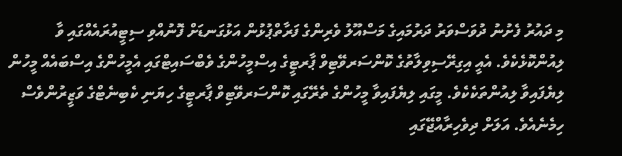މި ދައުރު ފެށުނު ދުވަސްވަރު ދަރުމައިގެ މަސްއޫލު ވެރިންގެ ފަރާތްޕުޅުން އަޅުގަނޑަށް ފޮނުއްވި ސިޓީއުރައެއްގައި ވާ ލިއުންކޮޅެކެވެ. އެއީ އިގިރޭސިވިލާތުގެ ކޮންސަރވޭޓިވް ޕާރޓީގެ އިސްމީހުންގެ ވެބްސައިޓްގައި އެމީހުންގެ އިސްބައެއް މީހުން ލިޔެފައިވާ ލިއުންތަކެކެވެ. މީގައި ލިޔެފައިވާ މީހުންގެ ތެރޭގައި ކޮންސަރވޭޓިވް ޕާރޓީގެ ހިޔަނި ކެބިނެޓްގެ ވަޒީރުންވެސް ހިމެނެއެވެ. އަލަށް ދިވެހިރާއްޖޭގައި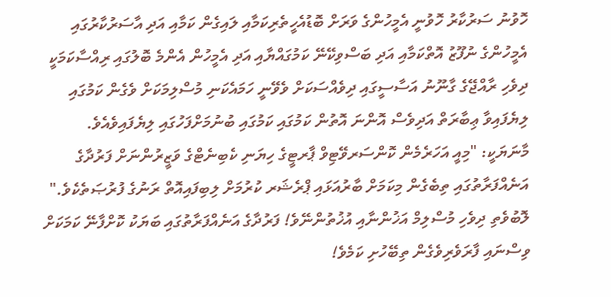ހޮވުނު ސަރުކާރު ހޮވުނީ އެމީހުންގެ ވަރަށް ބޮޑުއެހީތެރިކަމާއި ލައިގެން ކަމާއި އަދި އާސަރުކާރުގައި އެމީހުންގެ ނުފޫޒު އޮތްކަމާއި އަދި ބަސްވިކޭނޭ ކަމުގައްޔާއި އަދި އެމީހުން އެންމެ ބޮލުގައި ރިއްސާކަމަކީ ދިވެހި ރާއްޖޭގެ ގާނޫނު އަސާސީގައި ދިވެއްސަކަށް ވެވޭނީ ހަމައެކަނި މުސްލިމަކަށް ވެގެން ކަމުގައި ލިޔެފައިވާ ޢިބާރަތް އަދިވެސް އޮންނަ އޮތުން ކަމުގައި ކަމުގައި ބުނުމަށްފަހުގައި ލިޔެފައިވެއެވެ.
މާނަޔަކީ: "މިއީ އަހަރެމެން ކޮންސަރވޭޓިވް ޕާރޓީގެ ހިޔަނި ކެބިނެޓްގެ ވަޒީރުންނަށް ފަރުދާގެ އަނެއްފަރާތުގައި ތިބެގެން މިކަމަށް ބާރުއަޅައި ޕްރެޝަރ ކުރުމަށް ލިބިފައިއޮތް ރަނުގެ ފުރުޞަތެކެވެ."
ލޮބުވެތި ދިވެހި މުސްލިމް އަޚުންނާއި އުޚުތުންނޭވެ! ފަރުދާގެ އަނެއްފަރާތުގައި ބަޔަކު ކޮށްފާނޭ ކަމަކަށް ވިސްނައި ފާރަވެރިވެގެން ތިބޭހުށި ކަމެވެ!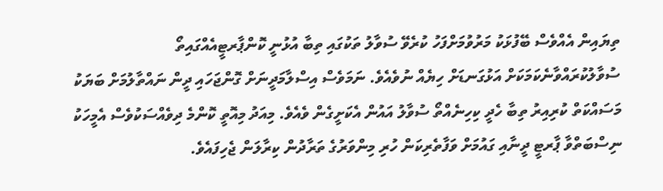ތިޔައިން އެއްވެސް ބޭފުޅަކު މަރުވުމަށްފަހު ކުރެވޭ ސުވާލު ތަކުގައި ތިބާ އުޅުނީ ކޮންޕާރޓީއެއްގައިތޯ ސުވާލުކުރައްވާނެކަމަކަށް އަޅުގަނޑަށް ހިޔެއް ނުވެއެވެ. ނަމަވެސް އިސްލާމަދީނަށް ގޮންޖަހައި ދީން ނައްތާލުމަށް ބަޔަކު މަސައްކަތް ކުރިއިރު ތިބާ ހެދީ ކިހިނެއްތޯ ސުވާލު އައުން އެކަށީގެން ވެއެވެ. މިއަދު މިއޮތީ ކޮންމެ ދިވެއްސަކުވެސް އެމީހަކު ނިސްބަތްވާ ޕާރޓީ ދީނާއި ގައުމަށް ވަފާތެރިކަން ހުރި މިންވަރުގެ ތަރާދުން ކިރާލަން ޖެހިފައެވެ.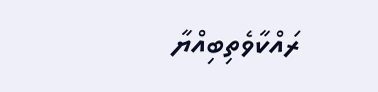ރައްކާވެތިބިއްޔާ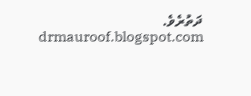ދަތުރެވެ. drmauroof.blogspot.com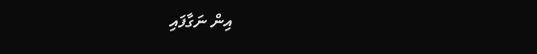އިން ނަގާފައި